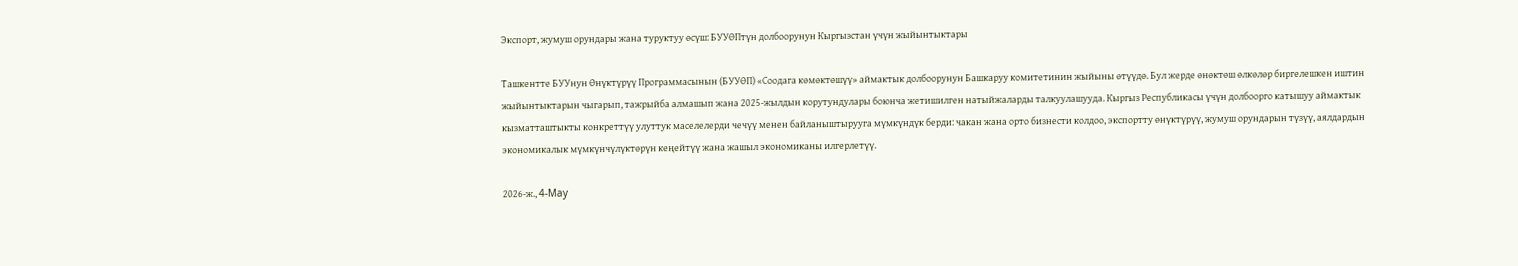Экспорт, жумуш орундары жана туруктуу өсүш: БУУӨПтүн долбоорунун Кыргызстан үчүн жыйынтыктары

Ташкентте БУУнун Өнүктүрүү Программасынын (БУУӨП) «Соодага көмөктөшүү» аймактык долбоорунун Башкаруу комитетинин жыйыны өтүүдө. Бул жерде өнөктөш өлкөлөр биргелешкен иштин жыйынтыктарын чыгарып, тажрыйба алмашып жана 2025-жылдын корутундулары боюнча жетишилген натыйжаларды талкуулашууда. Кыргыз Республикасы үчүн долбоорго катышуу аймактык кызматташтыкты конкреттүү улуттук маселелерди чечүү менен байланыштырууга мүмкүндүк берди: чакан жана орто бизнести колдоо, экспортту өнүктүрүү, жумуш орундарын түзүү, аялдардын экономикалык мүмкүнчүлүктөрүн кеңейтүү жана жашыл экономиканы илгерлетүү.

2026-ж., 4-May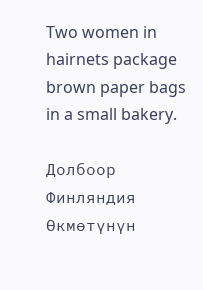Two women in hairnets package brown paper bags in a small bakery.

Долбоор Финляндия Өкмөтүнүн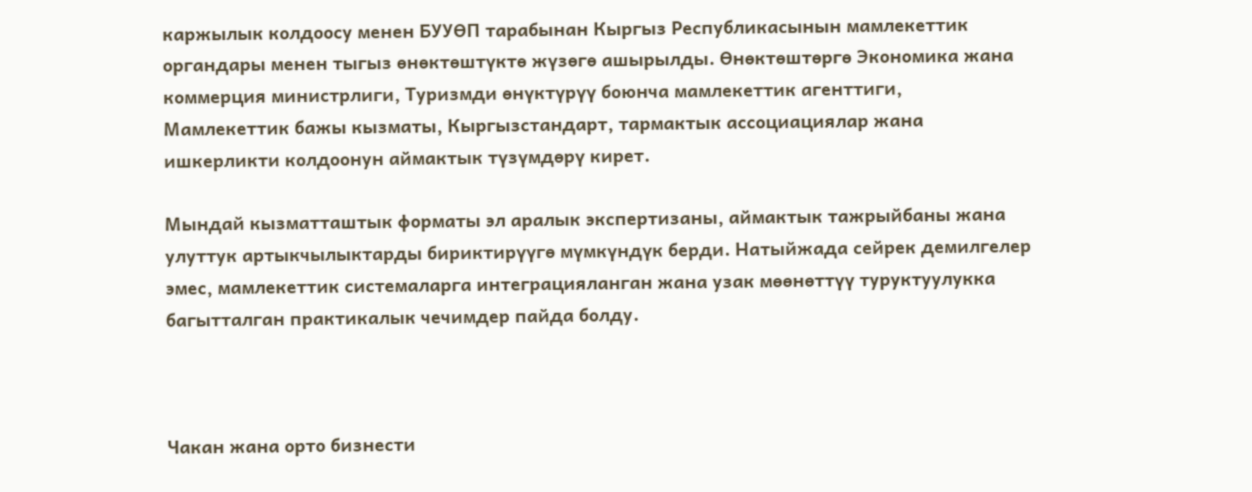каржылык колдоосу менен БУУӨП тарабынан Кыргыз Республикасынын мамлекеттик органдары менен тыгыз өнөктөштүктө жүзөгө ашырылды. Өнөктөштөргө Экономика жана коммерция министрлиги, Туризмди өнүктүрүү боюнча мамлекеттик агенттиги, Мамлекеттик бажы кызматы, Кыргызстандарт, тармактык ассоциациялар жана ишкерликти колдоонун аймактык түзүмдөрү кирет.

Мындай кызматташтык форматы эл аралык экспертизаны, аймактык тажрыйбаны жана улуттук артыкчылыктарды бириктирүүгө мүмкүндүк берди. Натыйжада сейрек демилгелер эмес, мамлекеттик системаларга интеграцияланган жана узак мөөнөттүү туруктуулукка багытталган практикалык чечимдер пайда болду.



Чакан жана орто бизнести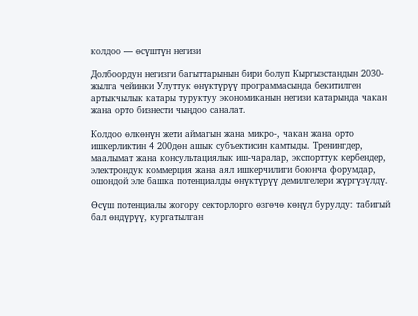колдоо — өсүштүн негизи

Долбоордун негизги багыттарынын бири болуп Кыргызстандын 2030-жылга чейинки Улуттук өнүктүрүү программасында бекитилген артыкчылык катары туруктуу экономиканын негизи катарында чакан жана орто бизнести чыңдоо саналат.

Колдоо өлкөнүн жети аймагын жана микро-, чакан жана орто ишкерликтин 4 200дөн ашык субъектисин камтыды. Тренингдер, маалымат жана консультациялык иш-чаралар, экспорттук кербендер, электрондук коммерция жана аял ишкерчилиги боюнча форумдар, ошондой эле башка потенциалды өнүктүрүү демилгелери жүргүзүлдү.

Өсүш потенциалы жогору секторлорго өзгөчө көңүл бурулду: табигый бал өндүрүү, кургатылган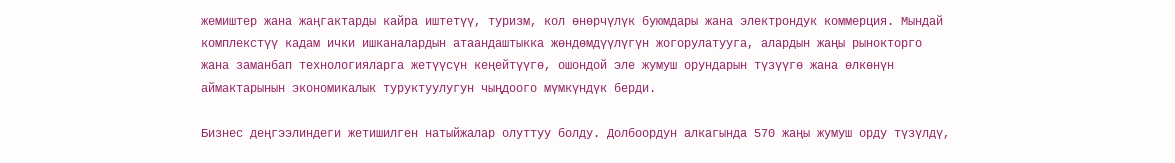жемиштер жана жаңгактарды кайра иштетүү, туризм, кол өнөрчүлүк буюмдары жана электрондук коммерция. Мындай комплекстүү кадам ички ишканалардын атаандаштыкка жөндөмдүүлүгүн жогорулатууга, алардын жаңы рынокторго жана заманбап технологияларга жетүүсүн кеңейтүүгө, ошондой эле жумуш орундарын түзүүгө жана өлкөнүн аймактарынын экономикалык туруктуулугун чыңдоого мүмкүндүк берди.

Бизнес деңгээлиндеги жетишилген натыйжалар олуттуу болду. Долбоордун алкагында 570 жаңы жумуш орду түзүлдү,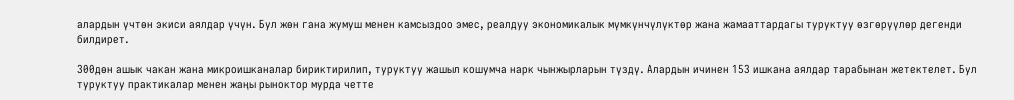алардын үчтөн экиси аялдар үчүн. Бул жөн гана жумуш менен камсыздоо эмес, реалдуу экономикалык мүмкүнчүлүктөр жана жамааттардагы туруктуу өзгөрүүлөр дегенди билдирет.

300дөн ашык чакан жана микроишканалар бириктирилип, туруктуу жашыл кошумча нарк чынжырларын түздү. Алардын ичинен 153 ишкана аялдар тарабынан жетектелет. Бул туруктуу практикалар менен жаңы рыноктор мурда четте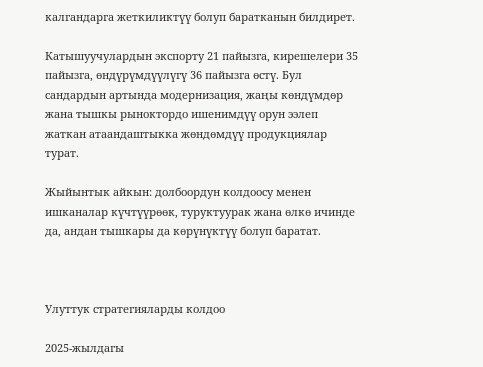калгандарга жеткиликтүү болуп баратканын билдирет.

Катышуучулардын экспорту 21 пайызга, кирешелери 35 пайызга, өндүрүмдүүлүгү 36 пайызга өстү. Бул сандардын артында модернизация, жаңы көндүмдөр жана тышкы рыноктордо ишенимдүү орун ээлеп жаткан атаандаштыкка жөндөмдүү продукциялар турат.

Жыйынтык айкын: долбоордун колдоосу менен ишканалар күчтүүрөөк, туруктуурак жана өлкө ичинде да, андан тышкары да көрүнүктүү болуп баратат.



Улуттук стратегияларды колдоо

2025-жылдагы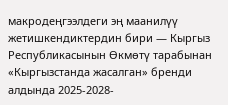макродеңгээлдеги эң маанилүү жетишкендиктердин бири — Кыргыз Республикасынын Өкмөтү тарабынан «Кыргызстанда жасалган» бренди алдында 2025-2028-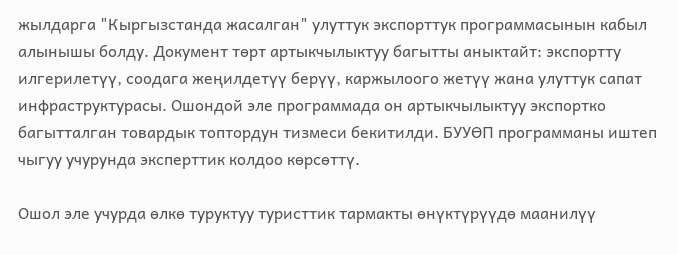жылдарга "Кыргызстанда жасалган" улуттук экспорттук программасынын кабыл алынышы болду. Документ төрт артыкчылыктуу багытты аныктайт: экспортту илгерилетүү, соодага жеңилдетүү берүү, каржылоого жетүү жана улуттук сапат инфраструктурасы. Ошондой эле программада он артыкчылыктуу экспортко багытталган товардык топтордун тизмеси бекитилди. БУУӨП программаны иштеп чыгуу учурунда эксперттик колдоо көрсөттү.

Ошол эле учурда өлкө туруктуу туристтик тармакты өнүктүрүүдө маанилүү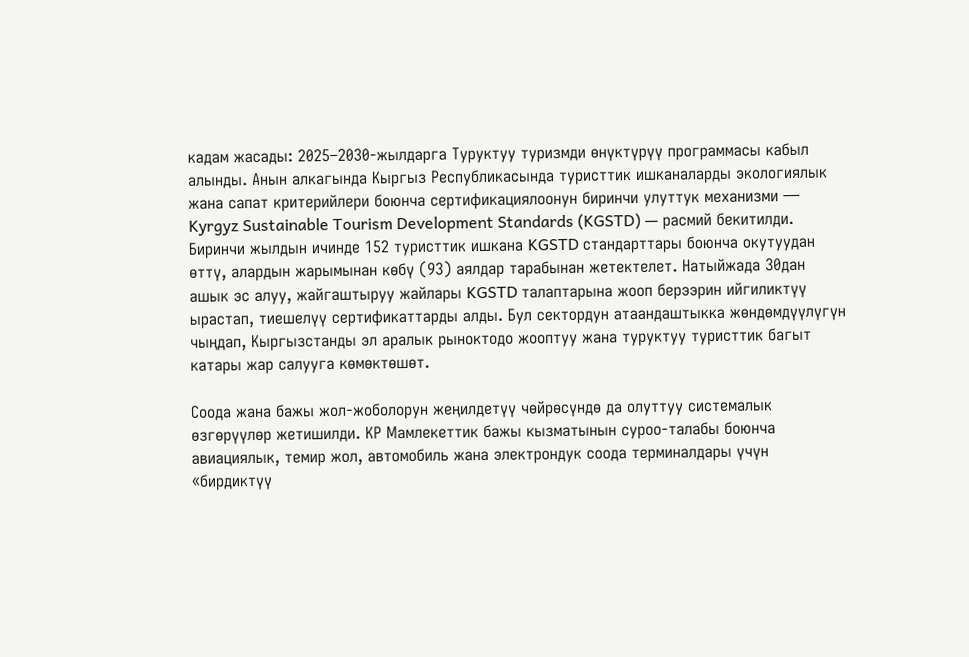кадам жасады: 2025–2030-жылдарга Туруктуу туризмди өнүктүрүү программасы кабыл алынды. Анын алкагында Кыргыз Республикасында туристтик ишканаларды экологиялык жана сапат критерийлери боюнча сертификациялоонун биринчи улуттук механизми — Kyrgyz Sustainable Tourism Development Standards (KGSTD) — расмий бекитилди. Биринчи жылдын ичинде 152 туристтик ишкана KGSTD стандарттары боюнча окутуудан өттү, алардын жарымынан көбү (93) аялдар тарабынан жетектелет. Натыйжада 30дан ашык эс алуу, жайгаштыруу жайлары KGSTD талаптарына жооп берээрин ийгиликтүү ырастап, тиешелүү сертификаттарды алды. Бул сектордун атаандаштыкка жөндөмдүүлүгүн чыңдап, Кыргызстанды эл аралык рыноктодо жооптуу жана туруктуу туристтик багыт катары жар салууга көмөктөшөт.

Соода жана бажы жол-жоболорун жеңилдетүү чөйрөсүндө да олуттуу системалык өзгөрүүлөр жетишилди. КР Мамлекеттик бажы кызматынын суроо-талабы боюнча авиациялык, темир жол, автомобиль жана электрондук соода терминалдары үчүн «бирдиктүү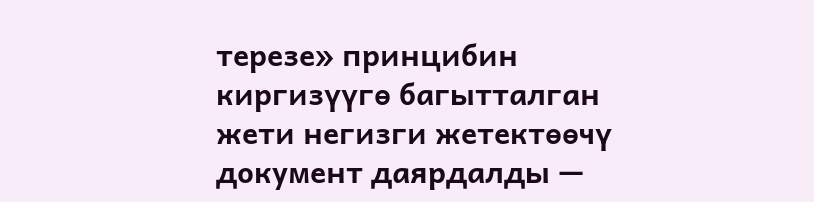терезе» принцибин киргизүүгө багытталган жети негизги жетектөөчү документ даярдалды —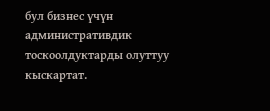бул бизнес үчүн административдик тоскоолдуктарды олуттуу кыскартат.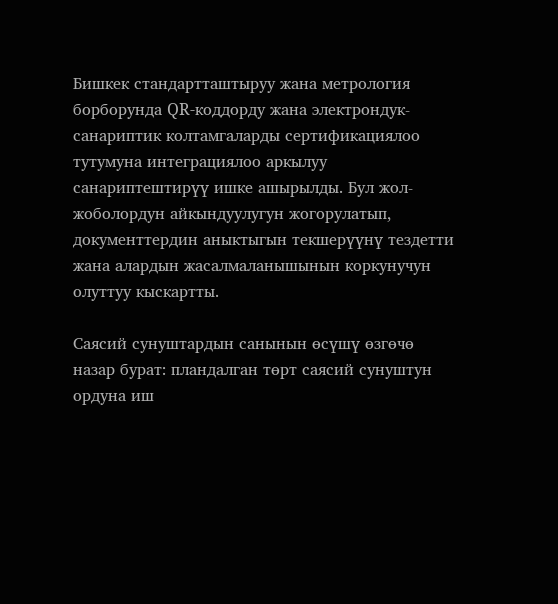Бишкек стандартташтыруу жана метрология борборунда QR-коддорду жана электрондук-санариптик колтамгаларды сертификациялоо тутумуна интеграциялоо аркылуу санариптештирүү ишке ашырылды. Бул жол-жоболордун айкындуулугун жогорулатып, документтердин аныктыгын текшерүүнү тездетти жана алардын жасалмаланышынын коркунучун олуттуу кыскартты.

Саясий сунуштардын санынын өсүшү өзгөчө назар бурат: пландалган төрт саясий сунуштун ордуна иш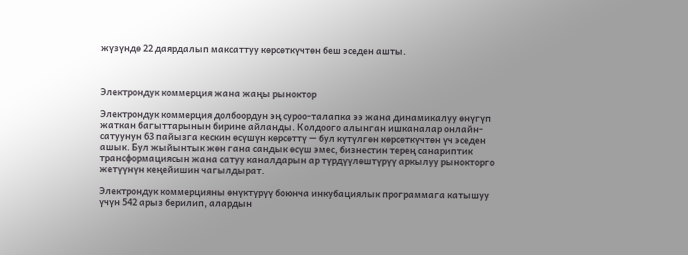жүзүндө 22 даярдалып максаттуу көрсөткүчтөн беш эседен ашты.



Электрондук коммерция жана жаңы рыноктор

Электрондук коммерция долбоордун эң суроо-талапка ээ жана динамикалуу өнүгүп жаткан багыттарынын бирине айланды. Колдоого алынган ишканалар онлайн-сатуунун 63 пайызга кескин өсүшүн көрсөттү — бул күтүлгөн көрсөткүчтөн үч эседен ашык. Бул жыйынтык жөн гана сандык өсүш эмес, бизнестин терең санариптик трансформациясын жана сатуу каналдарын ар түрдүүлөштүрүү аркылуу рынокторго жетүүнүн кеңейишин чагылдырат.

Электрондук коммерцияны өнүктүрүү боюнча инкубациялык программага катышуу үчүн 542 арыз берилип, алардын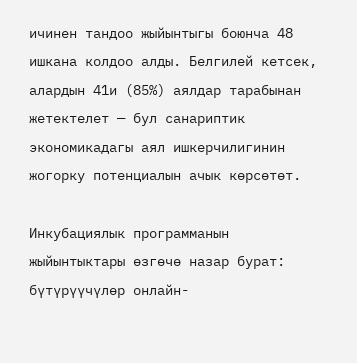ичинен тандоо жыйынтыгы боюнча 48 ишкана колдоо алды. Белгилей кетсек, алардын 41и (85%) аялдар тарабынан жетектелет — бул санариптик экономикадагы аял ишкерчилигинин жогорку потенциалын ачык көрсөтөт.

Инкубациялык программанын жыйынтыктары өзгөчө назар бурат: бүтүрүүчүлөр онлайн-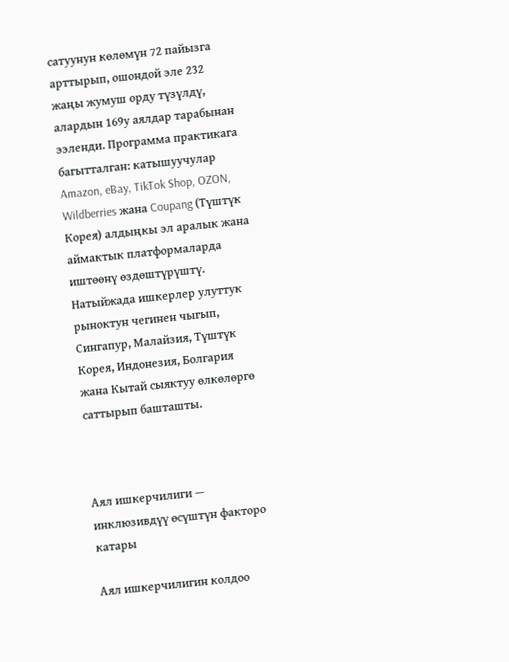сатуунун көлөмүн 72 пайызга арттырып, ошондой эле 232 жаңы жумуш орду түзүлдү, алардын 169у аялдар тарабынан ээленди. Программа практикага багытталган: катышуучулар Amazon, eBay, TikTok Shop, OZON, Wildberries жана Coupang (Түштүк Корея) алдыңкы эл аралык жана аймактык платформаларда иштөөнү өздөштүрүштү. Натыйжада ишкерлер улуттук рыноктун чегинен чыгып, Сингапур, Малайзия, Түштүк Корея, Индонезия, Болгария жана Кытай сыяктуу өлкөлөргө саттырып башташты.



Аял ишкерчилиги — инклюзивдүү өсүштүн факторо катары

Аял ишкерчилигин колдоо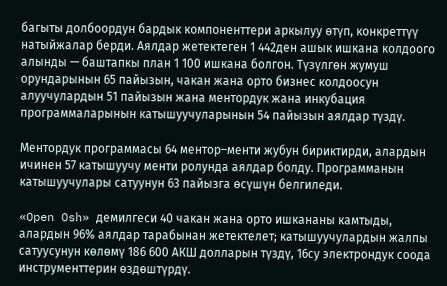багыты долбоордун бардык компоненттери аркылуу өтүп, конкреттүү натыйжалар берди. Аялдар жетектеген 1 442ден ашык ишкана колдоого алынды — баштапкы план 1 100 ишкана болгон. Түзүлгөн жумуш орундарынын 65 пайызын, чакан жана орто бизнес колдоосун алуучулардын 51 пайызын жана ментордук жана инкубация программаларынын катышуучуларынын 54 пайызын аялдар түздү.

Ментордук программасы 64 ментор–менти жубун бириктирди, алардын ичинен 57 катышуучу менти ролунда аялдар болду. Программанын катышуучулары сатуунун 63 пайызга өсүшүн белгиледи.

«Open Osh» демилгеси 40 чакан жана орто ишкананы камтыды, алардын 96% аялдар тарабынан жетектелет; катышуучулардын жалпы сатуусунун көлөмү 186 600 АКШ долларын түздү, 16су электрондук соода инструменттерин өздөштүрдү.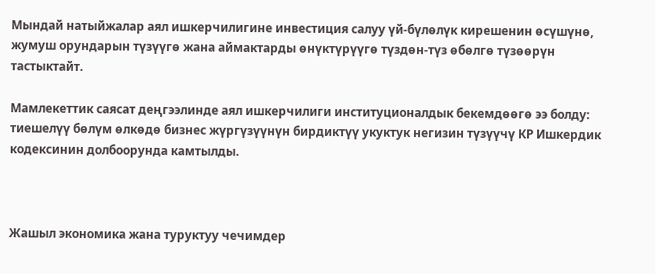Мындай натыйжалар аял ишкерчилигине инвестиция салуу үй-бүлөлүк кирешенин өсүшүнө, жумуш орундарын түзүүгө жана аймактарды өнүктүрүүгө түздөн-түз өбөлгө түзөөрүн тастыктайт.

Мамлекеттик саясат деңгээлинде аял ишкерчилиги институционалдык бекемдөөгө ээ болду: тиешелүү бөлүм өлкөдө бизнес жүргүзүүнүн бирдиктүү укуктук негизин түзүүчү КР Ишкердик кодексинин долбоорунда камтылды.



Жашыл экономика жана туруктуу чечимдер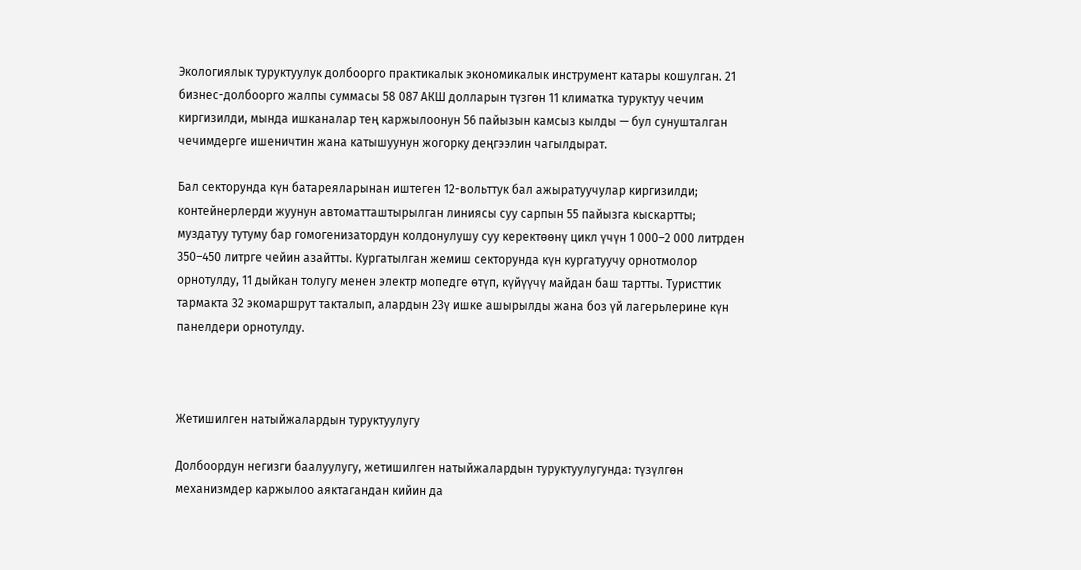Экологиялык туруктуулук долбоорго практикалык экономикалык инструмент катары кошулган. 21 бизнес-долбоорго жалпы суммасы 58 087 АКШ долларын түзгөн 11 климатка туруктуу чечим киргизилди, мында ишканалар тең каржылоонун 56 пайызын камсыз кылды — бул сунушталган чечимдерге ишеничтин жана катышуунун жогорку деңгээлин чагылдырат.

Бал секторунда күн батареяларынан иштеген 12-вольттук бал ажыратуучулар киргизилди; контейнерлерди жуунун автоматташтырылган линиясы суу сарпын 55 пайызга кыскартты; муздатуу тутуму бар гомогенизатордун колдонулушу суу керектөөнү цикл үчүн 1 000–2 000 литрден 350–450 литрге чейин азайтты. Кургатылган жемиш секторунда күн кургатуучу орнотмолор орнотулду, 11 дыйкан толугу менен электр мопедге өтүп, күйүүчү майдан баш тартты. Туристтик тармакта 32 экомаршрут такталып, алардын 23ү ишке ашырылды жана боз үй лагерьлерине күн панелдери орнотулду.



Жетишилген натыйжалардын туруктуулугу

Долбоордун негизги баалуулугу, жетишилген натыйжалардын туруктуулугунда: түзүлгөн механизмдер каржылоо аяктагандан кийин да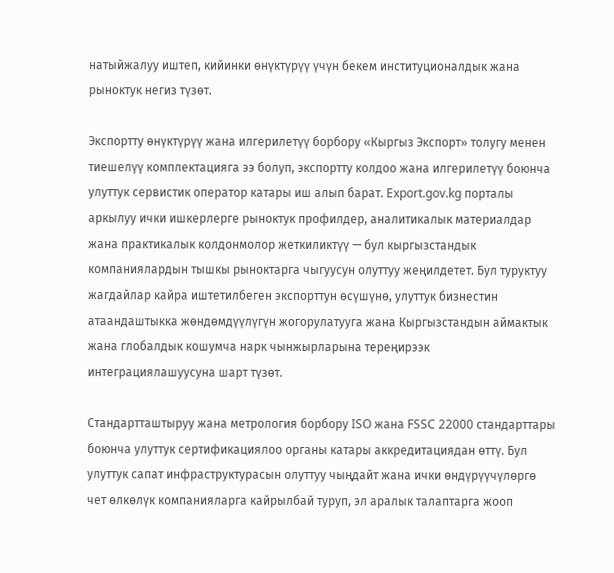натыйжалуу иштеп, кийинки өнүктүрүү үчүн бекем институционалдык жана рыноктук негиз түзөт.

Экспортту өнүктүрүү жана илгерилетүү борбору «Кыргыз Экспорт» толугу менен тиешелүү комплектацияга ээ болуп, экспортту колдоо жана илгерилетүү боюнча улуттук сервистик оператор катары иш алып барат. Export.gov.kg порталы аркылуу ички ишкерлерге рыноктук профилдер, аналитикалык материалдар жана практикалык колдонмолор жеткиликтүү — бул кыргызстандык компаниялардын тышкы рыноктарга чыгуусун олуттуу жеңилдетет. Бул туруктуу жагдайлар кайра иштетилбеген экспорттун өсүшүнө, улуттук бизнестин атаандаштыкка жөндөмдүүлүгүн жогорулатууга жана Кыргызстандын аймактык жана глобалдык кошумча нарк чынжырларына тереңирээк интеграциялашуусуна шарт түзөт.

Стандартташтыруу жана метрология борбору ISO жана FSSC 22000 стандарттары боюнча улуттук сертификациялоо органы катары аккредитациядан өттү. Бул улуттук сапат инфраструктурасын олуттуу чыңдайт жана ички өндүрүүчүлөргө чет өлкөлүк компанияларга кайрылбай туруп, эл аралык талаптарга жооп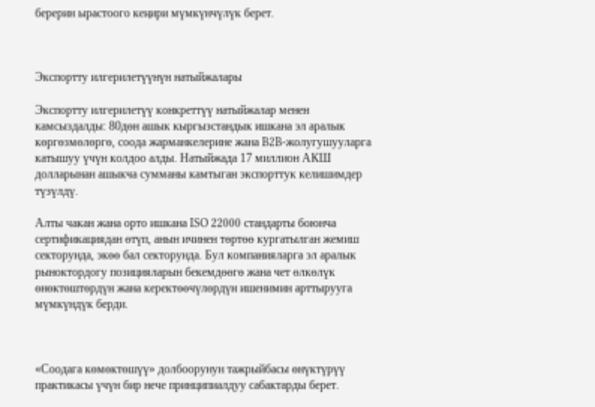берерин ырастоого кеңири мүмкүнчүлүк берет.



Экспортту илгерилетүүнүн натыйжалары

Экспортту илгерилетүү конкреттүү натыйжалар менен камсыздалды: 80дөн ашык кыргызстандык ишкана эл аралык көргөзмөлөргө, соода жарманкелерине жана B2B-жолугушууларга катышуу үчүн колдоо алды. Натыйжада 17 миллион АКШ долларынан ашыкча сумманы камтыган экспорттук келишимдер түзүлдү.

Алты чакан жана орто ишкана ISO 22000 стандарты боюнча сертификациядан өтүп, анын ичинен төртөө кургатылган жемиш секторунда, экөө бал секторунда. Бул компанияларга эл аралык рыноктордогу позицияларын бекемдөөгө жана чет өлкөлүк өнөктөштөрдүн жана керектөөчүлөрдүн ишенимин арттырууга мүмкүндүк берди.



«Соодага көмөктөшүү» долбоорунун тажрыйбасы өнүктүрүү практикасы үчүн бир нече принципиалдуу сабактарды берет.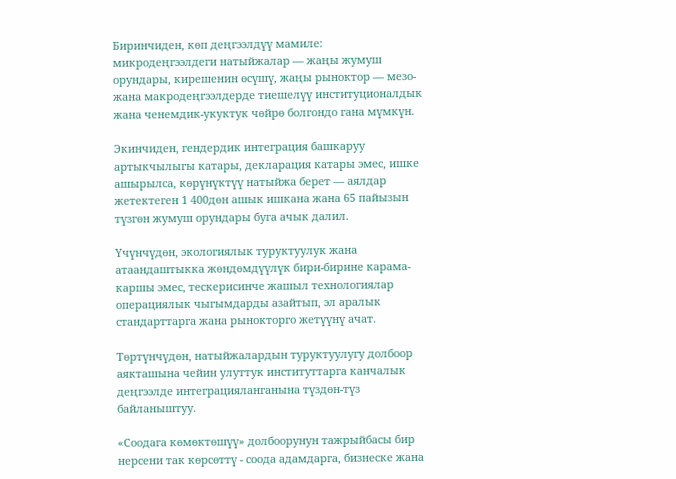Биринчиден, көп деңгээлдүү мамиле: микродеңгээлдеги натыйжалар — жаңы жумуш орундары, кирешенин өсүшү, жаңы рыноктор — мезо- жана макродеңгээлдерде тиешелүү институционалдык жана ченемдик-укуктук чөйрө болгондо гана мүмкүн.

Экинчиден, гендердик интеграция башкаруу артыкчылыгы катары, декларация катары эмес, ишке ашырылса, көрүнүктүү натыйжа берет — аялдар жетектеген 1 400дөн ашык ишкана жана 65 пайызын түзгөн жумуш орундары буга ачык далил.

Үчүнчүдөн, экологиялык туруктуулук жана атаандаштыкка жөндөмдүүлүк бири-бирине карама-каршы эмес, тескерисинче жашыл технологиялар операциялык чыгымдарды азайтып, эл аралык стандарттарга жана рынокторго жетүүнү ачат.

Төртүнчүдөн, натыйжалардын туруктуулугу долбоор аякташына чейин улуттук институттарга канчалык деңгээлде интеграцияланганына түздөн-түз байланыштуу.

«Соодага көмөктөшүү» долбоорунун тажрыйбасы бир нерсени так көрсөттү - соода адамдарга, бизнеске жана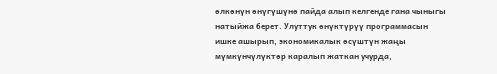өлкөнүн өнүгүшүнө пайда алып келгенде гана чыныгы натыйжа берет. Улуттук өнүктүрүү программасын ишке ашырып, экономикалык өсүштүн жаңы мүмкүнчүлүктөр каралып жаткан учурда,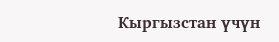Кыргызстан үчүн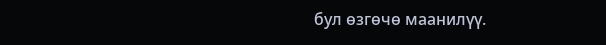бул өзгөчө маанилүү.